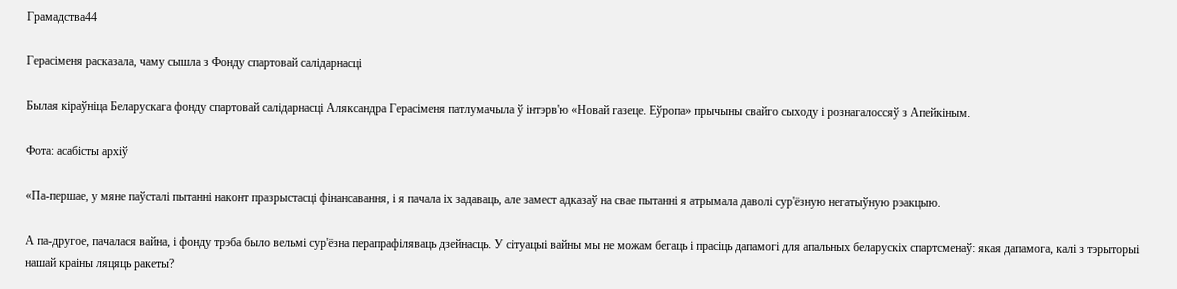Грамадства44

Герасіменя расказала, чаму сышла з Фонду спартовай салідарнасці

Былая кіраўніца Беларускага фонду спартовай салідарнасці Аляксандра Герасіменя патлумачыла ў інтэрв'ю «Новай газеце. Еўропа» прычыны свайго сыходу і рознагалоссяў з Апейкіным.

Фота: асабісты архіў

«Па-першае, у мяне паўсталі пытанні наконт празрыстасці фінансавання, і я пачала іх задаваць, але замест адказаў на свае пытанні я атрымала даволі сур'ёзную негатыўную рэакцыю.

А па-другое, пачалася вайна, і фонду трэба было вельмі сур'ёзна перапрафіляваць дзейнасць. У сітуацыі вайны мы не можам бегаць і прасіць дапамогі для апальных беларускіх спартсменаў: якая дапамога, калі з тэрыторыі нашай краіны ляцяць ракеты?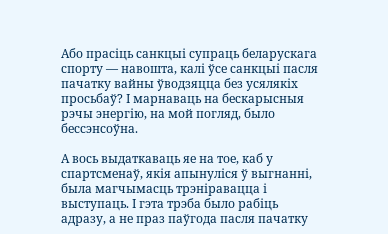Або прасіць санкцыі супраць беларускага спорту — навошта, калі ўсе санкцыі пасля пачатку вайны ўводзяцца без усялякіх просьбаў? І марнаваць на бескарысныя рэчы энергію, на мой погляд, было бессэнсоўна.

А вось выдаткаваць яе на тое, каб у спартсменаў, якія апынуліся ў выгнанні, была магчымасць трэніравацца і выступаць. І гэта трэба было рабіць адразу, а не праз паўгода пасля пачатку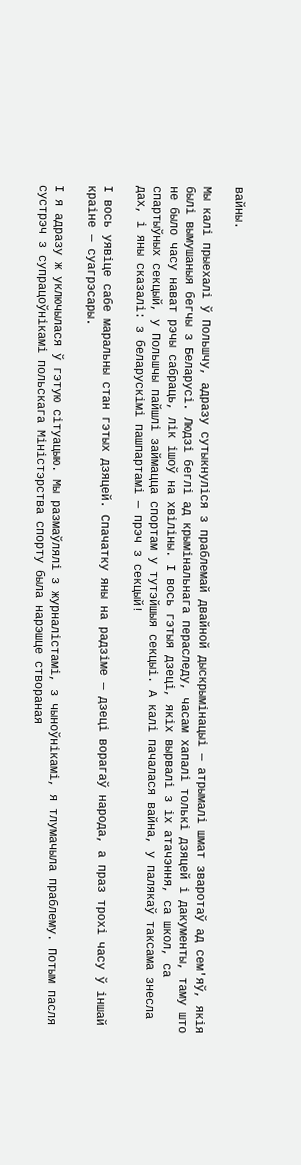вайны.

Мы калі прыехалі ў Польшчу, адразу сутыкнуліся з праблемай двайной дыскрымінацыі — атрымалі шмат зваротаў ад сем'яў, якія былі вымушаныя бегчы з Беларусі. Людзі беглі ад крымінальнага пераследу, часам хапалі толькі дзяцей і дакументы, таму што не было часу нават рэчы сабраць, лік ішоў на хвіліны. І вось гэтыя дзеці, якіх вырвалі з іх атачэння, са школ, са спартыўных секцый, у Польшчы пайшлі займацца спортам у тутэйшыя секцыі. А калі пачалася вайна, у палякаў таксама знесла дах, і яны сказалі: з беларускімі пашпартамі — прэч з секцый!

І вось уявіце сабе маральны стан гэтых дзяцей. Спачатку яны на радзіме — дзеці ворагаў народа, а праз трохі часу ў іншай краіне — суагрэсары.

І я адразу ж уключылася ў гэтую сітуацыю. Мы размаўлялі з журналістамі, з чыноўнікамі, я тлумачыла праблему. Потым пасля сустрэч з супрацоўнікамі польскага Міністэрства спорту была нарэшце створаная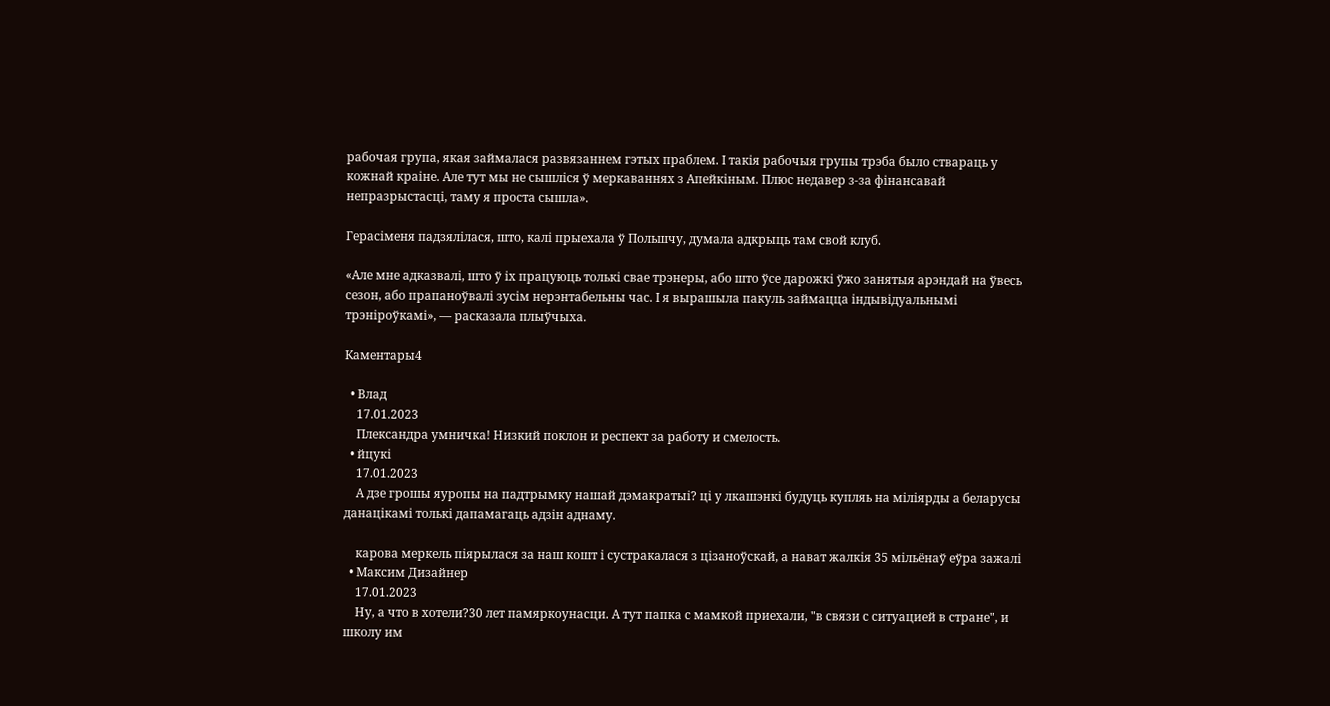рабочая група, якая займалася развязаннем гэтых праблем. І такія рабочыя групы трэба было ствараць у кожнай краіне. Але тут мы не сышліся ў меркаваннях з Апейкіным. Плюс недавер з-за фінансавай непразрыстасці, таму я проста сышла».

Герасіменя падзялілася, што, калі прыехала ў Польшчу, думала адкрыць там свой клуб.

«Але мне адказвалі, што ў іх працуюць толькі свае трэнеры, або што ўсе дарожкі ўжо занятыя арэндай на ўвесь сезон, або прапаноўвалі зусім нерэнтабельны час. І я вырашыла пакуль займацца індывідуальнымі трэніроўкамі», — расказала плыўчыха.

Каментары4

  • Влад
    17.01.2023
    Плександра умничка! Низкий поклон и респект за работу и смелость.
  • йцукі
    17.01.2023
    А дзе грошы яуропы на падтрымку нашай дэмакратыі? ці у лкашэнкі будуць купляь на міліярды а беларусы данацікамі толькі дапамагаць адзін аднаму.

    карова меркель піярылася за наш кошт і сустракалася з цізаноўскай, а нават жалкія 35 мільёнаў еўра зажалі
  • Максим Дизайнер
    17.01.2023
    Ну, а что в хотели?30 лет памяркоунасци. А тут папка с мамкой приехали, "в связи с ситуацией в стране", и школу им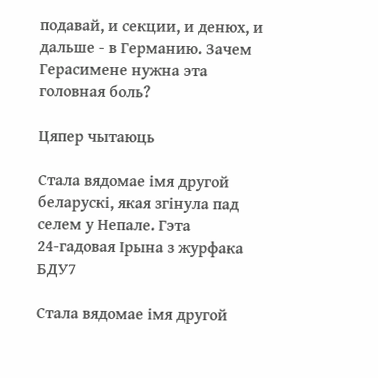подавай, и секции, и денюх, и дальше - в Германию. Зачем Герасимене нужна эта головная боль?

Цяпер чытаюць

Стала вядомае імя другой беларускі, якая згінула пад селем у Непале. Гэта 24‑гадовая Ірына з журфака БДУ7

Стала вядомае імя другой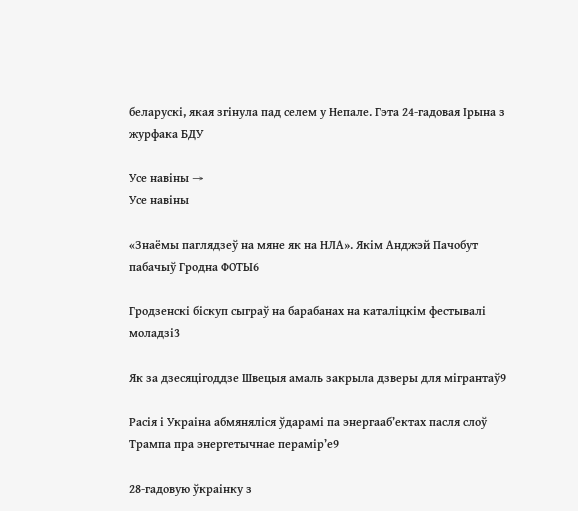беларускі, якая згінула пад селем у Непале. Гэта 24‑гадовая Ірына з журфака БДУ

Усе навіны →
Усе навіны

«Знаёмы паглядзеў на мяне як на НЛА». Якім Анджэй Пачобут пабачыў Гродна ФОТЫ6

Гродзенскі біскуп сыграў на барабанах на каталіцкім фестывалі моладзі3

Як за дзесяцігоддзе Швецыя амаль закрыла дзверы для мігрантаў9

Расія і Украіна абмяняліся ўдарамі па энергааб’ектах пасля слоў Трампа пра энергетычнае перамір’е9

28‑гадовую ўкраінку з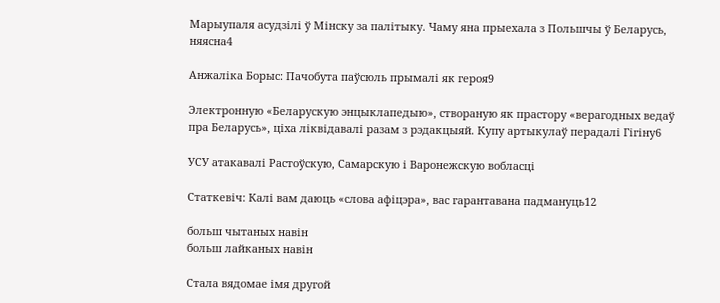Марыупаля асудзілі ў Мінску за палітыку. Чаму яна прыехала з Польшчы ў Беларусь, няясна4

Анжаліка Борыс: Пачобута паўсюль прымалі як героя9

Электронную «Беларускую энцыклапедыю», створаную як прастору «верагодных ведаў пра Беларусь», ціха ліквідавалі разам з рэдакцыяй. Купу артыкулаў перадалі Гігіну6

УСУ атакавалі Растоўскую, Самарскую і Варонежскую вобласці

Статкевіч: Калі вам даюць «слова афіцэра», вас гарантавана падмануць12

больш чытаных навін
больш лайканых навін

Стала вядомае імя другой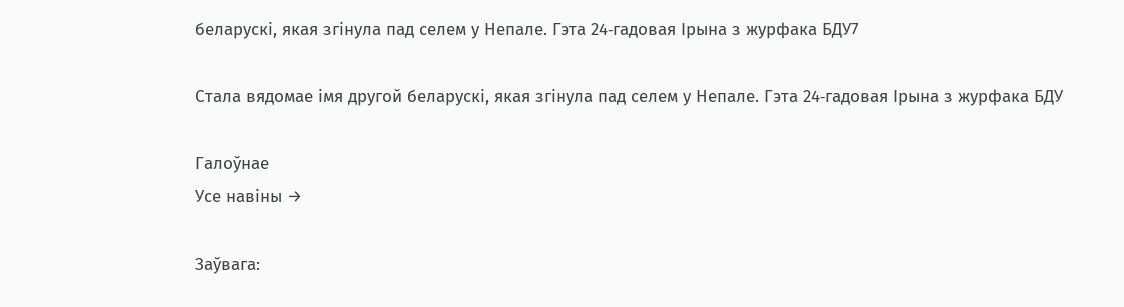беларускі, якая згінула пад селем у Непале. Гэта 24‑гадовая Ірына з журфака БДУ7

Стала вядомае імя другой беларускі, якая згінула пад селем у Непале. Гэта 24‑гадовая Ірына з журфака БДУ

Галоўнае
Усе навіны →

Заўвага: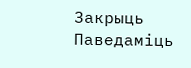Закрыць Паведаміць